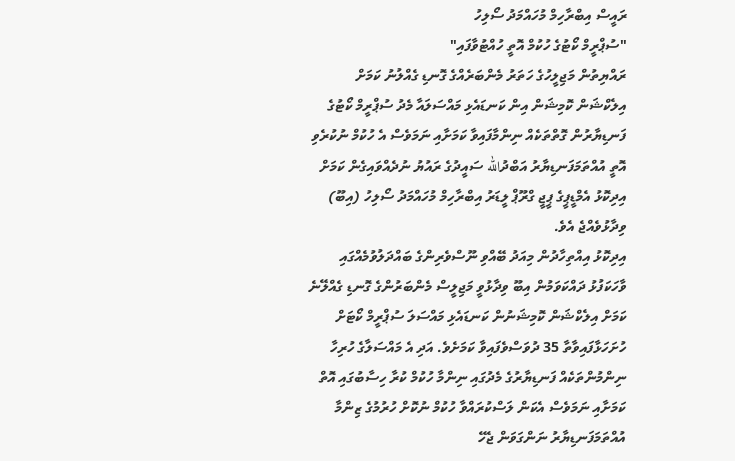ރައީސް އިބްރާހިމް މުހައްމަދު ސޯލިހު
"ސުޕްރީމް ކޯޓުގެ ހުކުމް އޮތީ ހުއްޓުވާފައި"
ރައްޔިތުން މަޖިލީހުގެ ހަތަރު މެންބަރެއްގެ ގޮނޑި ގެއްލުނު ކަމަށް އިލެކްޝަން ކޮމިޝަން އިން ކަނޑައެޅި މައްސަލައާ މެދު ސުޕްރީމް ކޯޓުގެ ފަނޑިޔާރުން ގޮތްތަކެއް ނިންމާފައިވާ ކަމަށާއި ނަމަވެސް އެ ހުކުމް ނުކުރެވި އޮތީ އުއްތަމަފަނޑިޔާރު އަބްދުالله ސައީދުގެ ރައުޔު ނުދެއްވައިގެން ކަމަށް އިދިކޮޅު އެމްޑީޕީގެ ޕީޖީ ގްރޫޕް ލީޑަރު އިބްރާހިމް މުހައްމަދު ސޯލިހު (އިބޫ) ވިދާޅުވެއްޖެ އެވެ.
އިދިކޮޅު އިއްތިހާދުން މިއަދު ބޭއްވި ނޫސްވެރިންގެ ބައްދަލުވުމެއްގައި ވާހަކަފުޅު ދައްކަވަމުން އިބޫ ވިދާޅުވީ މަޖިލީސް މެންބަރުންގެ ގޮނޑި ގެއްލޭނެ ކަމަށް އިލެކްޝަން ކޮމިޝަނުން ކަނޑައެޅި މައްސަލަ ސުޕްރީމް ކޯޓަށް ހުށަހަޅާފައިވާތާ 35 ދުވަސްވެފައިވާ ކަމަށެވެ. އަދި އެ މައްސަލާގެ ހުރިހާ ނިންމުންތަކެއް ފަނޑިޔާރުގެ މެދުގައި ނިންމާ ހުކުމް ކުރާ ހިސާބުގައި އޮތް ކަމަށާއި ނަމަވެސް އެކަން ލަސްކުރައްވާ ހުކުމް ނުކޮށް ހުރުމުގެ ޒިންމާ އުއްތަމަފަނޑިޔާރު ނަންގަވަން ޖެހޭ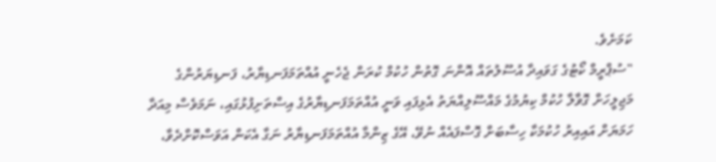ކަމަށެވެ.
"ސުޕްރީމް ކޯޓުގެ ގަވައިދާ އުސޫލުތައް އޮންނަ ގޮތުން ހުކުމް ކުރަން ޖެހެނީ އުއްތަމަފަނޑިޔާރު، ފަނޑިޔަރުންގެ މަޖިލީހަށް ގޮވާލާ ހުކުމް ކިޔުމުގެ މައްސޫލިއްޔަތު އެޅިފައި ވަނީ އުއްތަމަފަނޑިޔާރުގެ އިސްތަށިފުޅުގައި، ނަމަވެސް މިއަދާ ހަމަޔަށް އައިއިރު ހުކުމަކާ ހިސާބަށް ގޮސްފައެއް ނުވޭ، އޭގެ ޒިންމާ އުއްތަމަފަނޑިޔާރު ނަގާ އެކަން އަވަސްކޮށްދެވާ،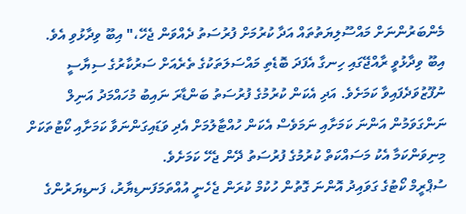މެންބަރުންނަށް މައްސޫލިޔަތުތައް އަދާ ކުރުމަށް ފުރުސަތު ދެއްވަން ޖެހޭ،" އިބޫ ވިދާޅުވި އެވެ.
އިބޫ ވިދާޅުވީ ރާއްޖޭގައި ހިނގާ އެފަދަ ބޮޑެތި މައްސަލަތަކުގެ ތެރެއަށް ސަރުކާރުގެ ސިޔާސީ ނުފޫޒުވަދެފައިވާ ކަމަށެވެ. އަދި އެކަން ކުރުމުގެ ފުރުސަތު ބަންޑާރަ ނައިބު މުހައްމަދު އަނިލް ނަންގަވަމުން އަންނަ ކަމަށާއި ނަމަވެސް އެކަން ހުއްޓާލުމަށް އެދި ވަޑައިގަންނަވާ ކަމަށާއި ކޯޓުތަކަށް މިނިވަންކަމާ އެކު މަސައްކަތް ކުރުމުގެ ފުރުސަތު ދޭން ޖެހޭ ކަމަށެވެ.
ސުޕްރީމް ކޯޓުގެ ގަވައިދު އޮންނަ ގޮތުން ހުކުމް ކުރަން ޖެހެނީ އުއްތަމަފަނޑިޔާރު، ފަނޑިޔަރުންގެ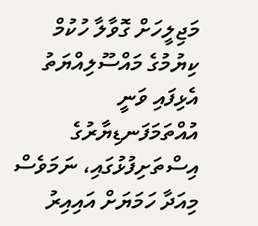މަޖިލީހަށް ގޮވާލާ ހުކުމް ކިޔުމުގެ މައްސޫލިއްޔަތު އެޅިފައި ވަނީ އުއްތަމަފަނޑިޔާރުގެ އިސްތަށިފުޅުގައި، ނަމަވެސް މިއަދާ ހަމަޔަށް އައިއިރު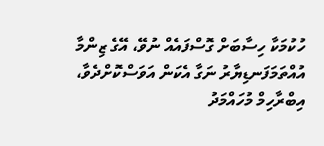ހުކުމަކާ ހިސާބަށް ގޮސްފައެއް ނުވޭ، އޭގެ ޒިންމާ އުއްތަމަފަނޑިޔާރު ނަގާ އެކަން އަވަސްކޮށްދެވާ،
އިބްރާހިމް މުހައްމަދު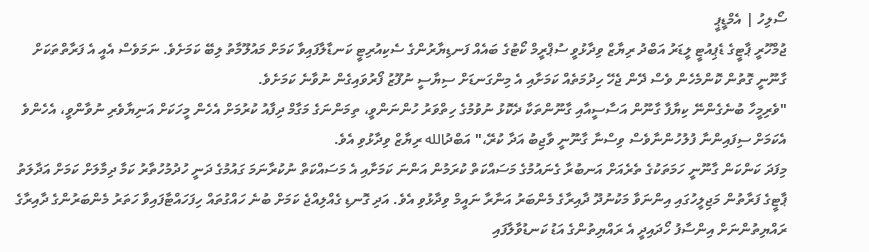ސޯލިހު | އެމްޑީޕީ
ޖުމްހޫރީ ޕާޓީގެ ޑެޕިއުޓީ ލީޑަރު އަބްދު ރިޔާޒް ވިދާޅުވީ ސުޕްރީމް ކޯޓުގެ ބައެއް ފަނޑިޔާރުންގެ ސެކިއުރިޓީ ކަނޑާލާފައިވާ ކަމަށް މައުލޫމާތު ލިބޭ ކަމަށެވެ. ނަމަވެސް އެއީ އެ ފަރާތްތަކަށް ގާނޫނީ ގޮތުން ކޮންމެހެން ވެސް ދޭން ޖެހޭ ހިދުމަތެއް ކަމަށާއި އެ މިންގަނޑަށް ސިޔާސީ ނުފޫޒު ފޯރުވައިގެން ނުވާނެ ކަމަށެވެ.
"ވެރިމީހާ ބުނެގެންނޭ ކިޔާފާ ގާނޫން އަސާސީއާއި ގާނޫންތަކާ ދެކޮޅު ނުވުމުގެ ހިތްވަރު ހުންނަންވީ، ތިމަންނަގެ މަގާމް ދިފާއު ކުރުމަށް އެހެން މީހަކަށް އަނިޔާވެރި ނުވާންވީ، އެހެންވެ އެކަމަށް ސިފައިންނާ ފުލުހުންނާވެސް ވިސްނާ ގާނޫނީ ވާޖިބު އަދާ ކުރޭ،" އަބްދުالله ރިޔާޒް ވިދާޅުވި އެވެ.
މިފަދަ ކަންކަން ގާނޫނީ ހަމަތަކުގެ ތެރެއަށް އަނބުރާ ގެނައުމުގެ މަސައްކަތް ކުރަމުން އަންނަ ކަމަށާއި އެ މަސައްކަތް ނުކުރާނަމަ ގައުމުގެ ދަނީ ހުދުމުހުތާރު ކަމާ ދިމާލަށް ކަމަށް އަދާލަތު ޕާޓީގެ ފަރާތުން މަޖިލީހުގައި އިންނަވާ މަކުނުދޫ ދާއިރާގެ މެންބަރު އަނާރާ ނައީމް ވިދާޅުވި އެވެ. އަދި ގޮނޑި ގެއްލިއްޖެ ކަމަށް ބުނެ ހައްގުތައް ހިފަހައްޓާފައިވާ ހަތަރު މެންބަރުންގެ ދާއިރާގެ ރައްޔިތުންނަށް އިންސާފު ހޯދައިދީ އެ ރައްޔިތުންގެ އަޑު ކަނޑުވާލާފައި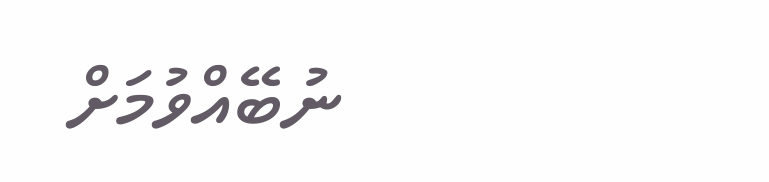ނުބޭއްވުމަށް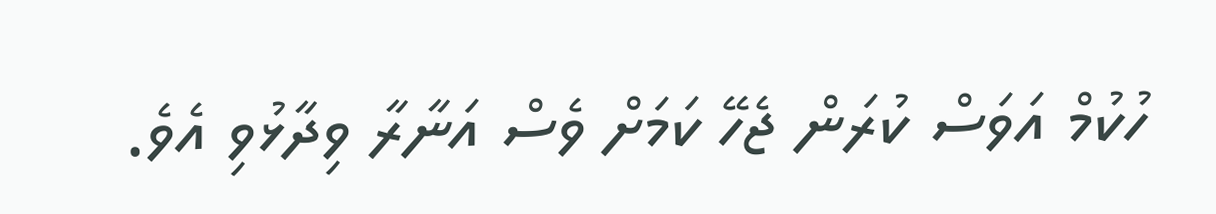ހުކުމް އަވަސް ކުރަން ޖެހޭ ކަމަށް ވެސް އަނާރާ ވިދާޅުވި އެވެ.